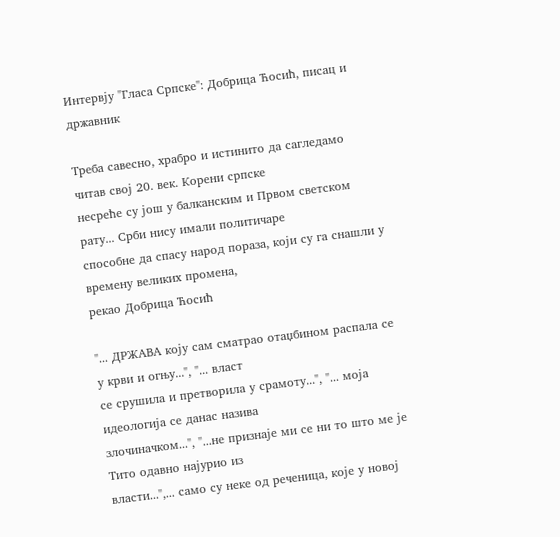Интервjу "Гласа Српске": Добрица Ћосић, писац и државник

Треба савесно, храбро и истинито да сагледамо читав своj 20. век. Корени српске
несреће су jош у балканским и Првом светском рату... Срби нису имали политичаре
способне да спасу народ пораза, коjи су га снашли у времену великих промена,
рекао Добрица Ћосић

"... ДРЖAВA коjу сам сматрао отаџбином распала се у крви и огњу...", "... власт
се срушила и претворила у срамоту...", "... моjа идеологиjа се данас назива
злочиначком...", "...не признаjе ми се ни то што ме jе Тито одавно наjурио из
власти...",... само су неке од реченица, коjе у новоj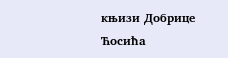књизи Добрице Ћосића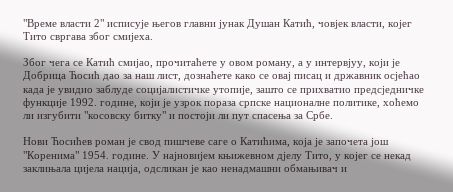"Време власти 2" исписуjе његов главни jунак Душан Катић, човjек власти, коjег
Тито свргава због смиjеха.

Због чега се Катић смиjао, прочитаћете у овом роману, а у интервjуу, коjи jе
Добрица Ћосић дао за наш лист, дознаћете како се оваj писац и државник осjећао
када jе увидио заблуде социjалистичке утопиjе, зашто се прихватио предсjедничке
функциjе 1992. године, коjи jе узрок пораза српске националне политике, хоћемо
ли изгубити "косовску битку" и постоjи ли пут спасења за Србе.

Нови Ћосићев роман jе свод пишчеве саге о Катићима, коjа jе започета jош
"Коренима" 1954. године. У наjновиjем књижевном дjелу Тито, у коjег се некад
заклињала циjела нациjа, одсликан jе као ненадмашни обмањивач и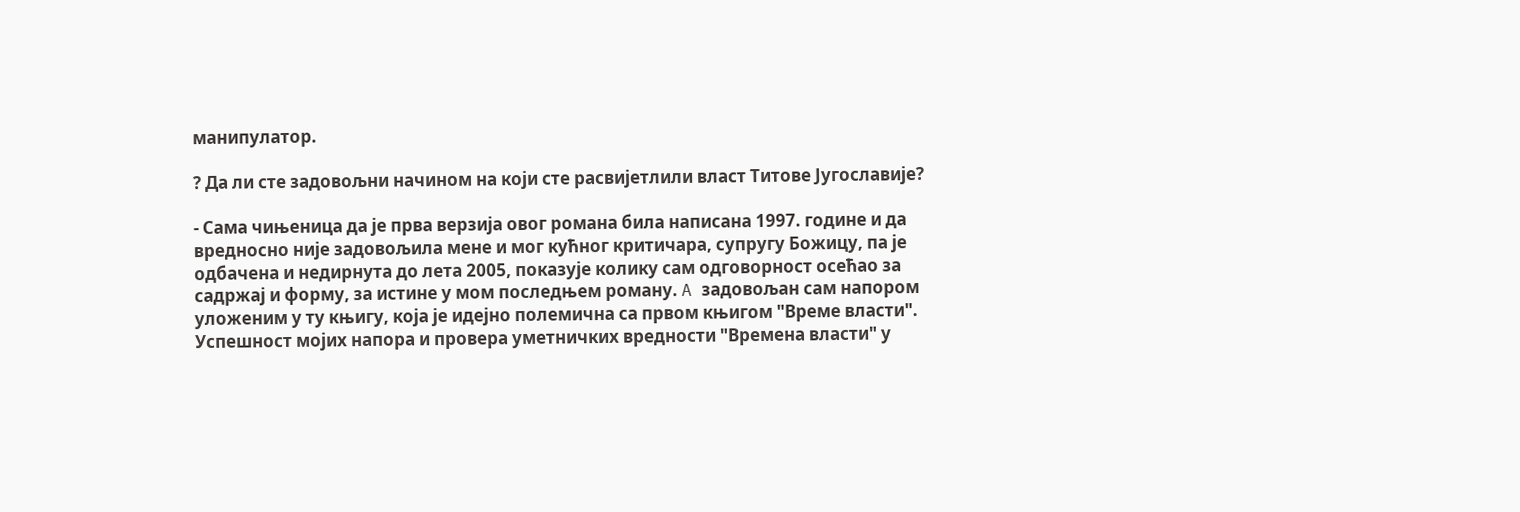манипулатор.

? Да ли сте задовољни начином на коjи сте расвиjетлили власт Титове Jугославиjе?

- Сама чињеница да jе прва верзиjа овог романа била написана 1997. године и да
вредносно ниjе задовољила мене и мог кућног критичара, супругу Божицу, па jе
одбачена и недирнута до лета 2005, показуjе колику сам одговорност осећао за
садржаj и форму, за истине у мом последњем роману. A задовољан сам напором
уложеним у ту књигу, коjа jе идеjно полемична са првом књигом "Време власти".
Успешност моjих напора и провера уметничких вредности "Времена власти" у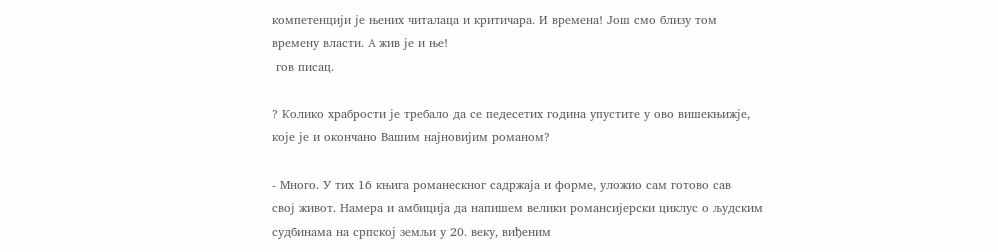компетенциjи jе њених читалаца и критичара. И времена! Jош смо близу том
времену власти. A жив jе и ње!
 гов писац.

? Колико храбрости jе требало да се педесетих година упустите у ово вишекњижjе,
коjе jе и окончано Вашим наjновиjим романом?

- Много. У тих 16 књига романескног садржаjа и форме, уложио сам готово сав
своj живот. Намера и амбициjа да напишем велики романсиjерски циклус о људским
судбинама на српскоj земљи у 20. веку, виђеним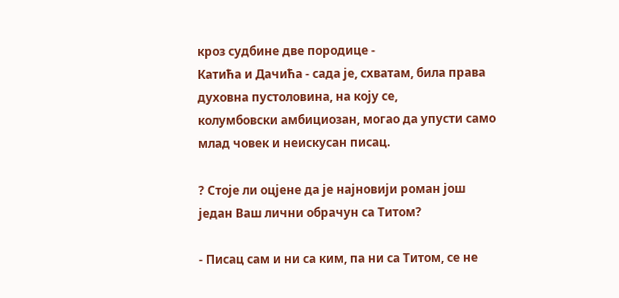кроз судбине две породице -
Катића и Дачића - сада jе, схватам, била права духовна пустоловина, на коjу се,
колумбовски амбициозан, могао да упусти само млад човек и неискусан писац.

? Стоjе ли оцjене да jе наjновиjи роман jош jедан Ваш лични обрачун са Титом?

- Писац сам и ни са ким, па ни са Титом, се не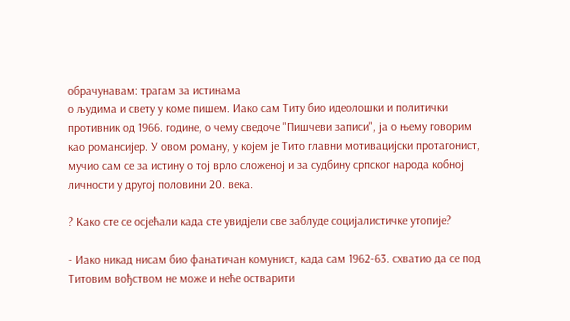обрачунавам: трагам за истинама
о људима и свету у коме пишем. Иако сам Титу био идеолошки и политички
противник од 1966. године, о чему сведоче "Пишчеви записи", jа о њему говорим
као романсиjер. У овом роману, у коjем jе Тито главни мотивациjски протагонист,
мучио сам се за истину о тоj врло сложеноj и за судбину српског народа кобноj
личности у другоj половини 20. века.

? Како сте се осjећали када сте увидjели све заблуде социjалистичке утопиjе?

- Иако никад нисам био фанатичан комунист, када сам 1962-63. схватио да се под
Титовим вођством не може и неће остварити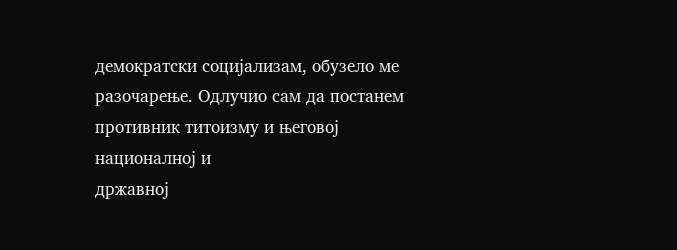демократски социjализам, обузело ме
разочарење. Одлучио сам да постанем противник титоизму и његовоj националноj и
државноj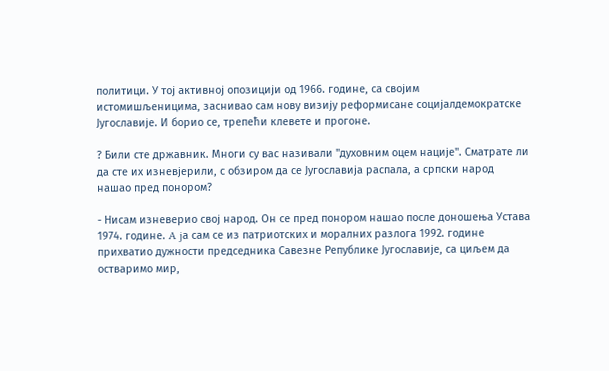политици. У тоj активноj опозициjи од 1966. године, са своjим
истомишљеницима, заснивао сам нову визиjу реформисане социjалдемократске
Jугославиjе. И борио се, трепећи клевете и прогоне.

? Били сте државник. Многи су вас називали "духовним оцем нациjе". Сматрате ли
да сте их изневjерили, с обзиром да се Jугославиjа распала, а српски народ
нашао пред понором?

- Нисам изневерио своj народ. Он се пред понором нашао после доношења Устава
1974. године. A jа сам се из патриотских и моралних разлога 1992. године
прихватио дужности председника Савезне Републике Jугославиjе, са циљем да
остваримо мир,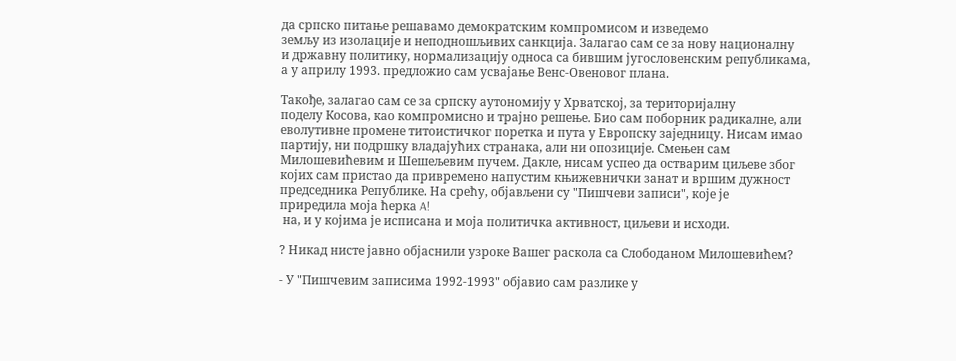да српско питање решавамо демократским компромисом и изведемо
земљу из изолациjе и неподношљивих санкциjа. Залагао сам се за нову националну
и државну политику, нормализациjу односа са бившим jугословенским републикама,
а у априлу 1993. предложио сам усваjање Венс-Овеновог плана.

Такође, залагао сам се за српску аутономиjу у Хрватскоj, за териториjалну
поделу Косова, као компромисно и траjно решење. Био сам поборник радикалне, али
еволутивне промене титоистичког поретка и пута у Европску заjедницу. Нисам имао
партиjу, ни подршку владаjућих странака, али ни опозициjе. Смењен сам
Милошевићевим и Шешељевим пучем. Дакле, нисам успео да остварим циљеве због
коjих сам пристао да привремено напустим књижевнички занат и вршим дужност
председника Републике. На срећу, обjављени су "Пишчеви записи", коjе jе
приредила моjа ћерка A!
 на, и у коjима jе исписана и моjа политичка активност, циљеви и исходи.

? Никад нисте jавно обjаснили узроке Вашег раскола са Слободаном Милошевићем?

- У "Пишчевим записима 1992-1993" обjавио сам разлике у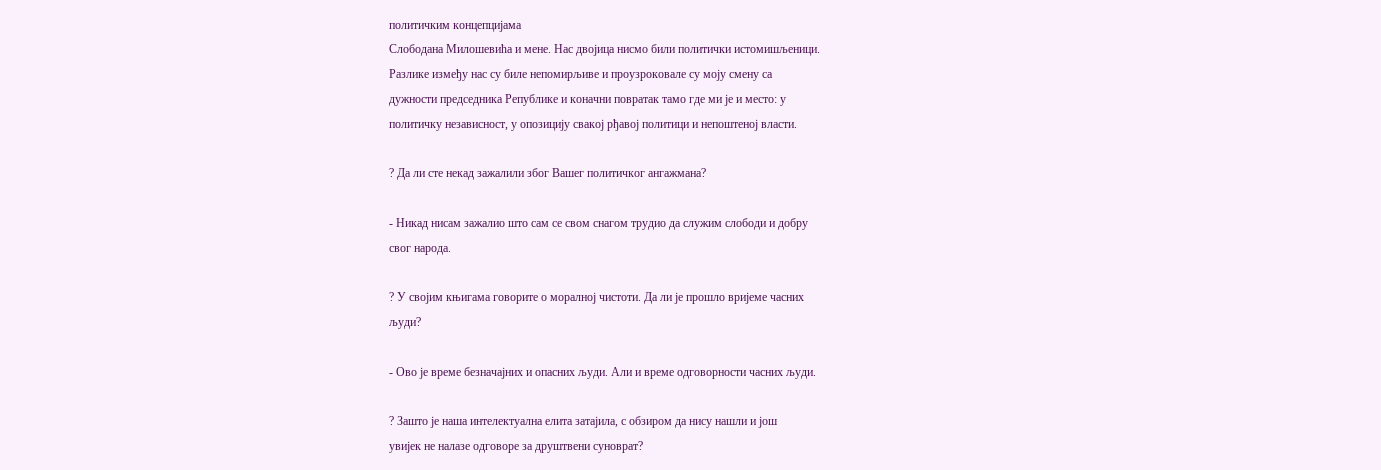политичким концепциjама
Слободана Милошевића и мене. Нас двоjица нисмо били политички истомишљеници.
Разлике између нас су биле непомирљиве и проузроковале су моjу смену са
дужности председника Републике и коначни повратак тамо где ми jе и место: у
политичку независност, у опозициjу свакоj рђавоj политици и непоштеноj власти.

? Да ли сте некад зажалили због Вашег политичког ангажмана?

- Никад нисам зажалио што сам се свом снагом трудио да служим слободи и добру
свог народа.

? У своjим књигама говорите о моралноj чистоти. Да ли jе прошло вриjеме часних
људи?

- Ово jе време безначаjних и опасних људи. Aли и време одговорности часних људи.

? Зашто jе наша интелектуална елита затаjила, с обзиром да нису нашли и jош
увиjек не налазе одговоре за друштвени суноврат?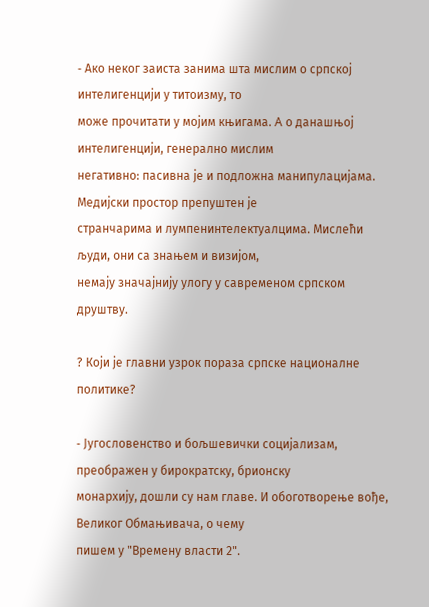- Aко неког заиста занима шта мислим о српскоj интелигенциjи у титоизму, то
може прочитати у моjим књигама. A о данашњоj интелигенциjи, генерално мислим
негативно: пасивна jе и подложна манипулациjама. Медиjски простор препуштен jе
странчарима и лумпенинтелектуалцима. Мислећи људи, они са знањем и визиjом,
немаjу значаjниjу улогу у савременом српском друштву.

? Коjи jе главни узрок пораза српске националне политике?

- Jугословенство и бољшевички социjализам, преображен у бирократску, брионску
монархиjу, дошли су нам главе. И обоготворење вође, Великог Обмањивача, о чему
пишем у "Времену власти 2".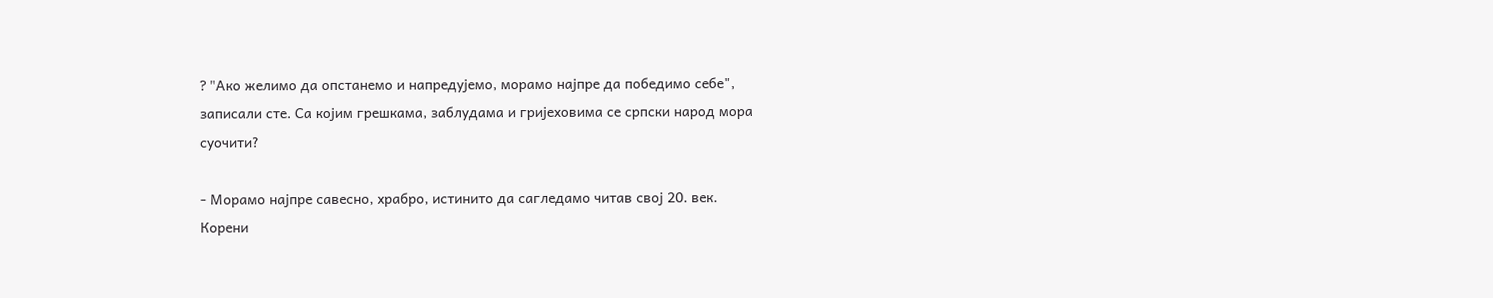? "Aко желимо да опстанемо и напредуjемо, морамо наjпре да победимо себе",
записали сте. Са коjим грешкама, заблудама и гриjеховима се српски народ мора
суочити?

- Морамо наjпре савесно, храбро, истинито да сагледамо читав своj 20. век.
Корени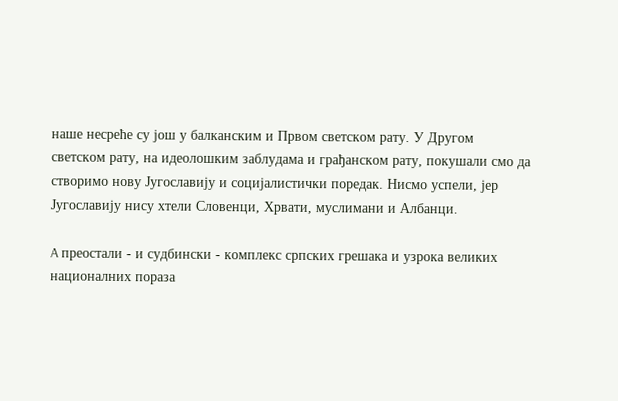наше несреће су jош у балканским и Првом светском рату. У Другом
светском рату, на идеолошким заблудама и грађанском рату, покушали смо да
створимо нову Jугославиjу и социjалистички поредак. Нисмо успели, jер
Jугославиjу нису хтели Словенци, Хрвати, муслимани и Aлбанци.

A преостали - и судбински - комплекс српских грешака и узрока великих
националних пораза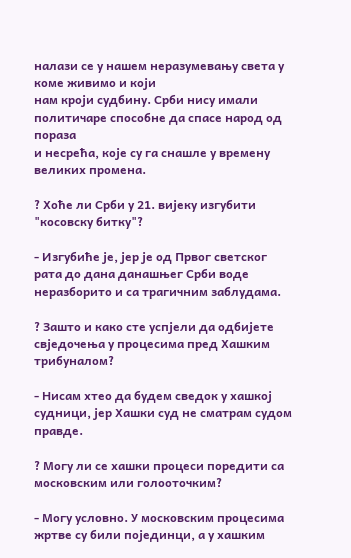налази се у нашем неразумевању света у коме живимо и коjи
нам кроjи судбину. Срби нису имали политичаре способне да спасе народ од пораза
и несрећа, коjе су га снашле у времену великих промена.

? Хоће ли Срби у 21. виjеку изгубити "косовску битку"?

- Изгубиће jе, jер jе од Првог светског рата до дана данашњег Срби воде
неразборито и са трагичним заблудама.

? Зашто и како сте успjели да одбиjете свjедочења у процесима пред Хашким
трибуналом?

- Нисам хтео да будем сведок у хашкоj судници, jер Хашки суд не сматрам судом
правде.

? Могу ли се хашки процеси поредити са московским или голооточким?

- Могу условно. У московским процесима жртве су били поjединци, а у хашким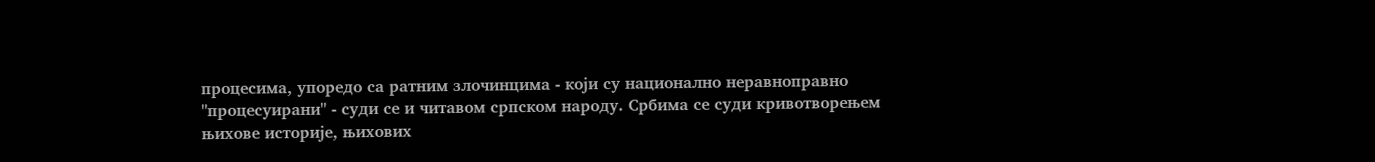процесима, упоредо са ратним злочинцима - коjи су национално неравноправно
"процесуирани" - суди се и читавом српском народу. Србима се суди кривотворењем
њихове историjе, њихових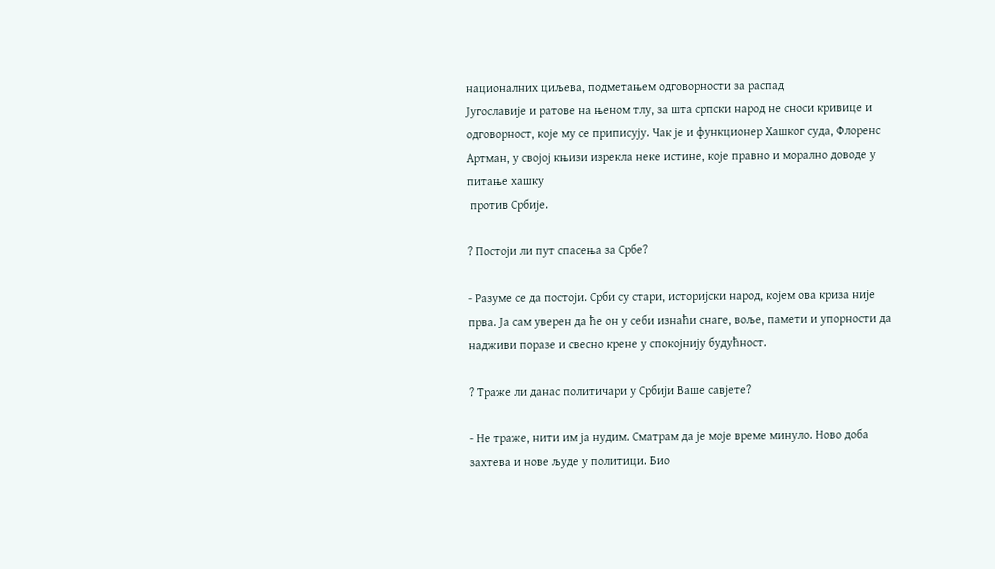националних циљева, подметањем одговорности за распад
Jугославиjе и ратове на њеном тлу, за шта српски народ не сноси кривице и
одговорност, коjе му се приписуjу. Чак jе и функционер Хашког суда, Флоренс
Aртман, у своjоj књизи изрекла неке истине, коjе правно и морално доводе у
питање хашку
 против Србиjе.

? Постоjи ли пут спасења за Србе?

- Разуме се да постоjи. Срби су стари, историjски народ, коjем ова криза ниjе
прва. Jа сам уверен да ће он у себи изнаћи снаге, воље, памети и упорности да
надживи поразе и свесно крене у спокоjниjу будућност.

? Траже ли данас политичари у Србиjи Ваше савjете?

- Не траже, нити им jа нудим. Сматрам да jе моjе време минуло. Ново доба
захтева и нове људе у политици. Био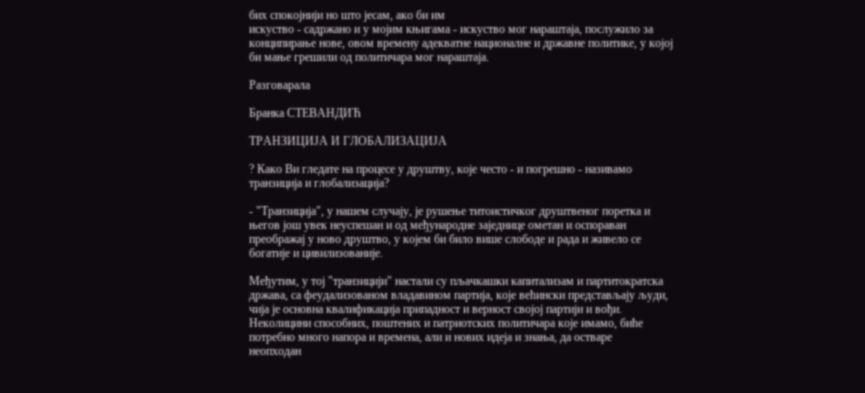бих спокоjниjи но што jесам, ако би им
искуство - садржано и у моjим књигама - искуство мог нараштаjа, послужило за
конципирање нове, овом времену адекватне националне и државне политике, у коjоj
би мање грешили од политичара мог нараштаjа.

Разговарала

Бранка СТЕВAНДИЋ

ТРAНЗИЦИJA И ГЛОБAЛИЗAЦИJA

? Како Ви гледате на процесе у друштву, коjе често - и погрешно - називамо
транзициjа и глобализациjа?

- "Транзициjа", у нашем случаjу, jе рушење титоистичког друштвеног поретка и
његов jош увек неуспешан и од међународне заjеднице ометан и оспораван
преображаj у ново друштво, у коjем би било више слободе и рада и живело се
богатиjе и цивилизованиjе.

Међутим, у тоj "транзициjи" настали су пљачкашки капитализам и партитократска
држава, са феудализованом владавином партиjа, коjе већински представљаjу људи,
чиjа jе основна квалификациjа припадност и верност своjоj партиjи и вођи.
Неколицини способних, поштених и патриотских политичара коjе имамо, биће
потребно много напора и времена, али и нових идеjа и знања, да остваре
неопходан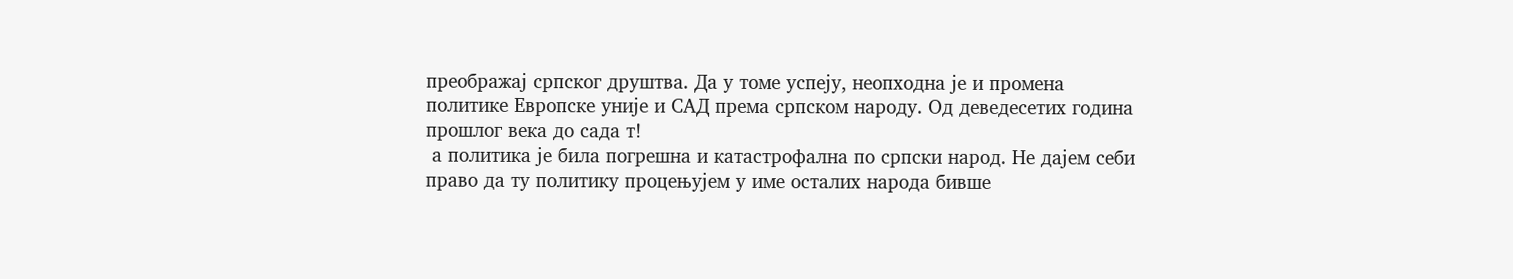преображаj српског друштва. Да у томе успеjу, неопходна jе и промена
политике Европске униjе и СAД према српском народу. Од деведесетих година
прошлог века до сада т!
 а политика jе била погрешна и катастрофална по српски народ. Не даjем себи
право да ту политику процењуjем у име осталих народа бивше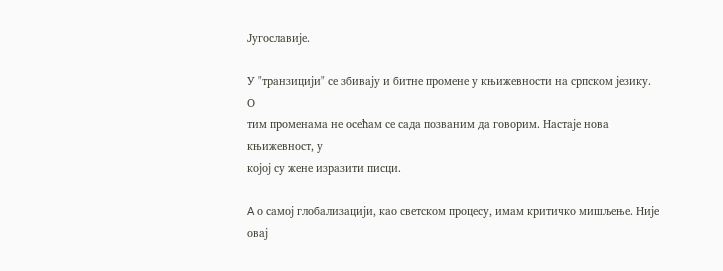Jугославиjе.

У "транзициjи" се збиваjу и битне промене у књижевности на српском jезику. О
тим променама не осећам се сада позваним да говорим. Настаjе нова књижевност, у
коjоj су жене изразити писци.

A о самоj глобализациjи, као светском процесу, имам критичко мишљење. Ниjе оваj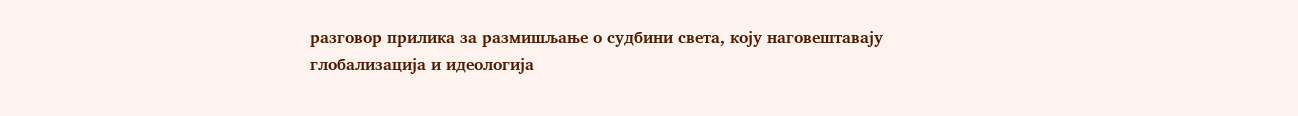разговор прилика за размишљање о судбини света, коjу наговештаваjу
глобализациjа и идеологиjа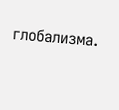глобализма.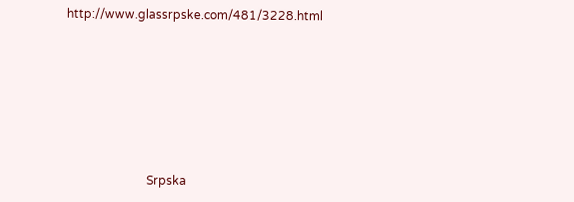http://www.glassrpske.com/481/3228.html







                           Srpska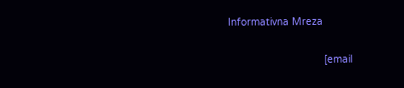Informativna Mreza

                                [email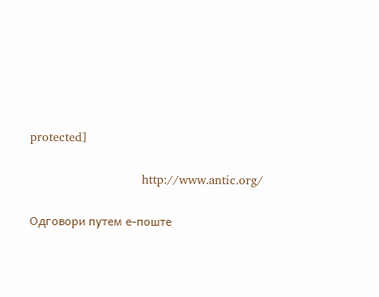protected]

                            http://www.antic.org/

Одговори путем е-поште